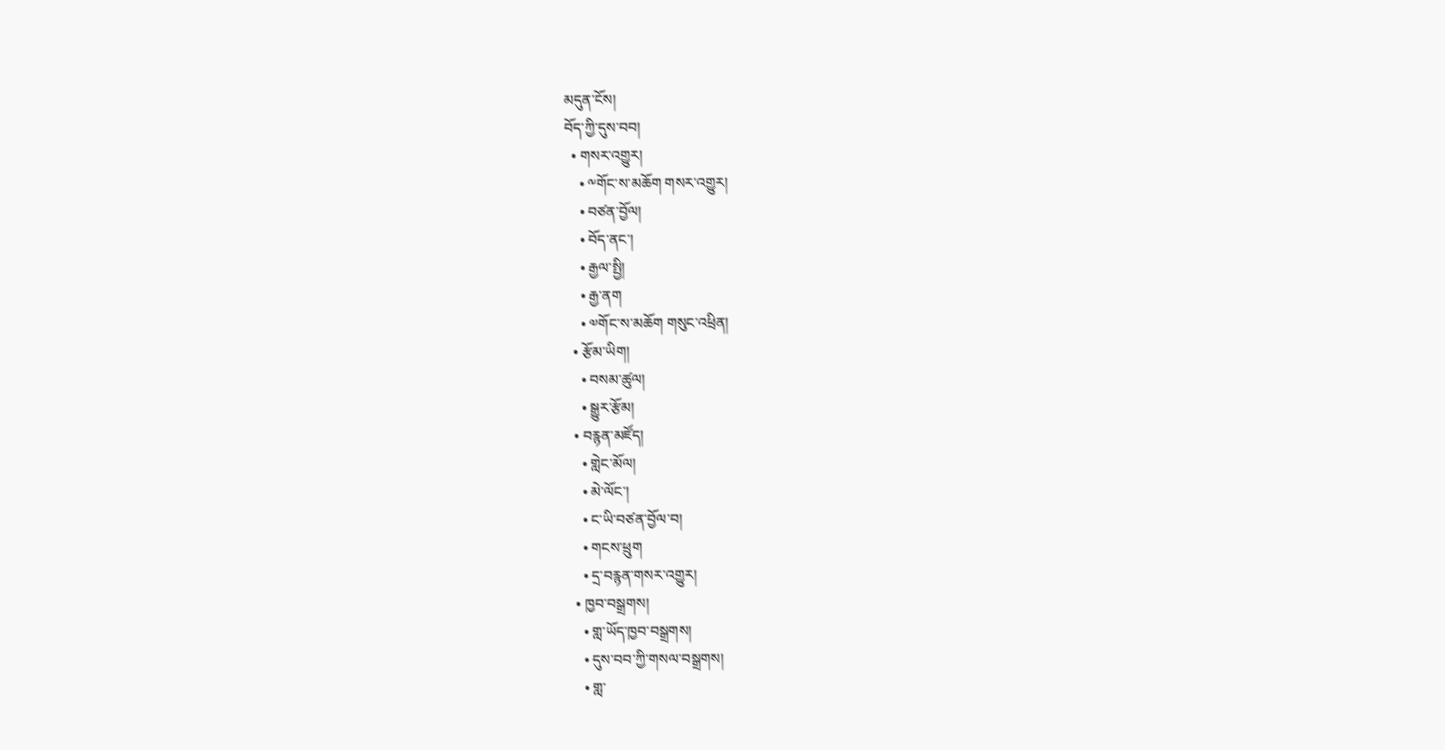མདུན་ངོས།
བོད་ཀྱི་དུས་བབ།
  • གསར་འགྱུར།
    • ༸གོང་ས་མཆོག གསར་འགྱུར།
    • བཙན་བྱོལ།
    • བོད་ནང་།
    • རྒྱལ་སྤྱི།
    • རྒྱ་ནག
    • ༧གོང་ས་མཆོག གསུང་འཕྲིན།
  • རྩོམ་ཡིག།
    • བསམ་ཚུལ།
    • སྒྱུར་རྩོམ།
  • བརྙན་མཛོད།
    • གླེང་མོལ།
    • མེ་ལོང་།
    • ང་ཡི་བཙན་བྱོལ་བ།
    • གངས་ཕྲུག
    • དྲ་བརྙན་གསར་འགྱུར།
  • ཁྱབ་བསྒྲགས།
    • གླ་ཡོད་ཁྱབ་བསྒྲགས།
    • དུས་བབ་ཀྱི་གསལ་བསྒྲགས།
    • གླ་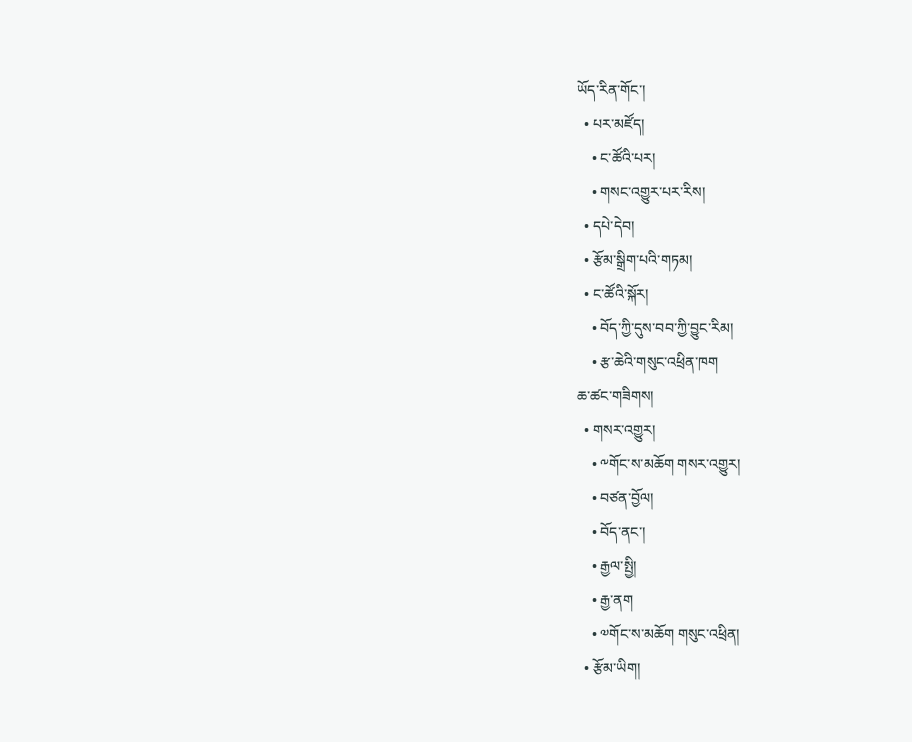ཡོད་རིན་གོང་།
  • པར་མཛོད།
    • ང་ཚོའི་པར།
    • གསང་འགྱུར་པར་རིས།
  • དཔེ་དེབ།
  • རྩོམ་སྒྲིག་པའི་གཏམ།
  • ང་ཚོའི་སྐོར།
    • བོད་ཀྱི་དུས་བབ་ཀྱི་བྱུང་རིམ།
    • རྩ་ཆེའི་གསུང་འཕྲིན་ཁག
ཆ་ཚང་གཟིགས།
  • གསར་འགྱུར།
    • ༸གོང་ས་མཆོག གསར་འགྱུར།
    • བཙན་བྱོལ།
    • བོད་ནང་།
    • རྒྱལ་སྤྱི།
    • རྒྱ་ནག
    • ༧གོང་ས་མཆོག གསུང་འཕྲིན།
  • རྩོམ་ཡིག།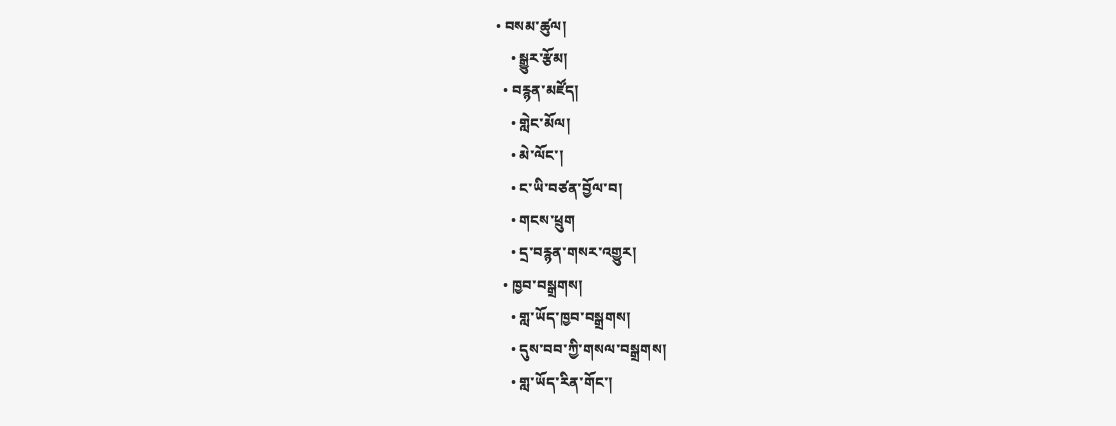• བསམ་ཚུལ།
    • སྒྱུར་རྩོམ།
  • བརྙན་མཛོད།
    • གླེང་མོལ།
    • མེ་ལོང་།
    • ང་ཡི་བཙན་བྱོལ་བ།
    • གངས་ཕྲུག
    • དྲ་བརྙན་གསར་འགྱུར།
  • ཁྱབ་བསྒྲགས།
    • གླ་ཡོད་ཁྱབ་བསྒྲགས།
    • དུས་བབ་ཀྱི་གསལ་བསྒྲགས།
    • གླ་ཡོད་རིན་གོང་།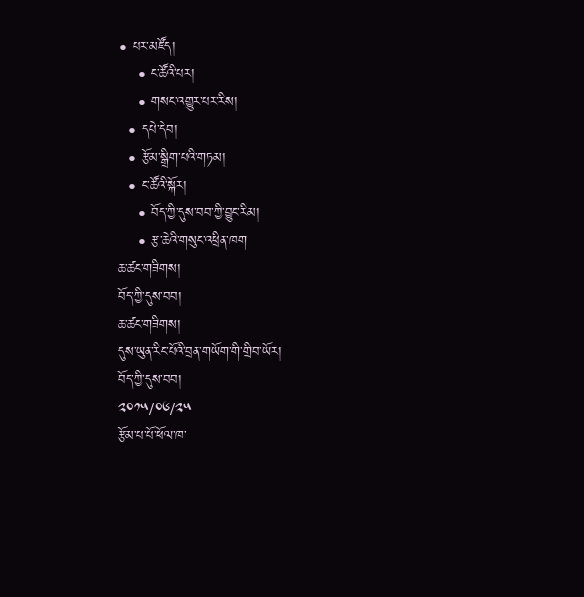• པར་མཛོད།
    • ང་ཚོའི་པར།
    • གསང་འགྱུར་པར་རིས།
  • དཔེ་དེབ།
  • རྩོམ་སྒྲིག་པའི་གཏམ།
  • ང་ཚོའི་སྐོར།
    • བོད་ཀྱི་དུས་བབ་ཀྱི་བྱུང་རིམ།
    • རྩ་ཆེའི་གསུང་འཕྲིན་ཁག
ཆ་ཚང་གཟིགས།
བོད་ཀྱི་དུས་བབ།
ཆ་ཚང་གཟིགས།
དུས་ཡུན་རིང་པོའི་བྲན་གཡོག་གི་གྲིབ་ཡོར།
བོད་ཀྱི་དུས་བབ།
༢༠༡༥/༠༦/༢༥
རྩོམ་པ་པོ་ཕོལ་ཁ་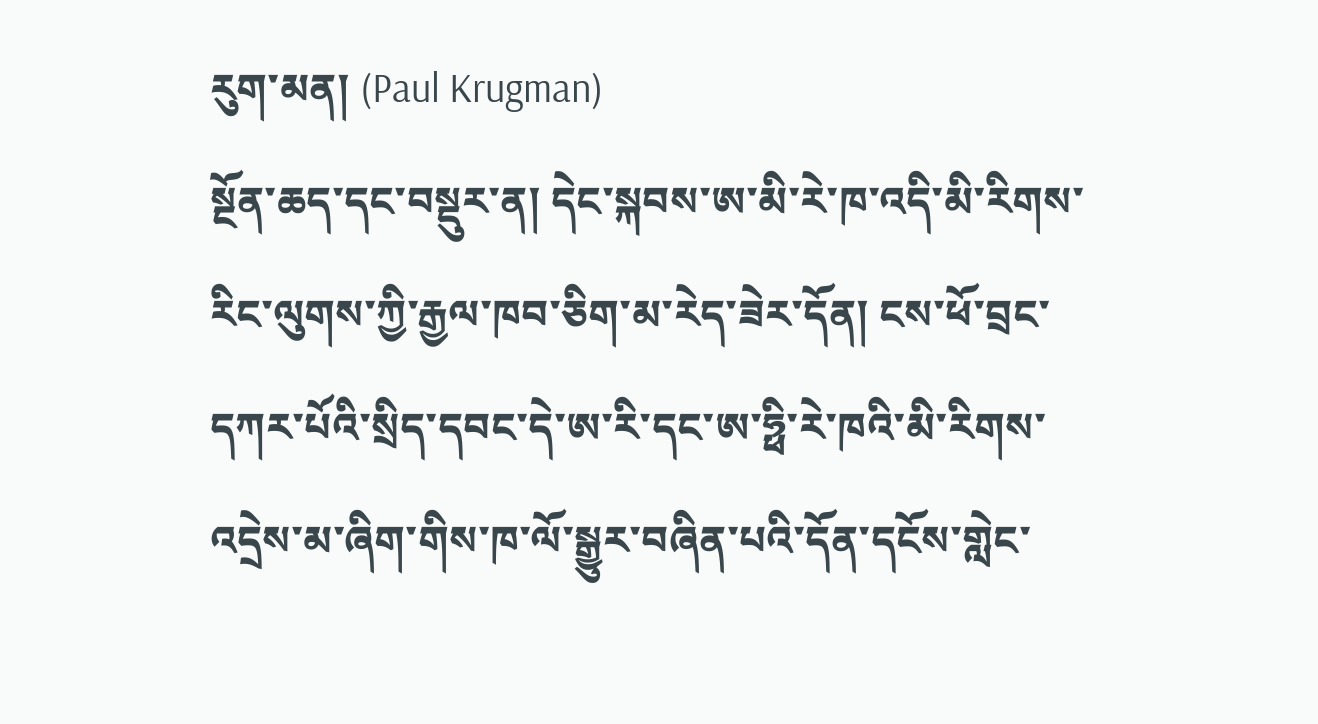རུག་མན། (Paul Krugman)
སྔོན་ཆད་དང་བསྡུར་ན། དེང་སྐབས་ཨ་མི་རེ་ཁ་འདི་མི་རིགས་རིང་ལུགས་ཀྱི་རྒྱལ་ཁབ་ཅིག་མ་རེད་ཟེར་དོན། ངས་ཕོ་བྲང་དཀར་པོའི་སྲིད་དབང་དེ་ཨ་རི་དང་ཨ་ཧྥི་རེ་ཁའི་མི་རིགས་འདྲེས་མ་ཞིག་གིས་ཁ་ལོ་སྒྱུར་བཞིན་པའི་དོན་དངོས་གླེང་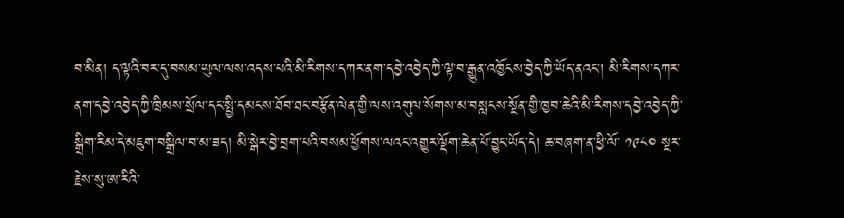བ་མིན། ད་ལྟའི་བར་དུ་བསམ་ཡུལ་ལས་འདས་པའི་མི་རིགས་དཀར་ནག་དབྱེ་འབྱེད་ཀྱི་ལྟ་བ་རྒྱུན་འཁྱོངས་བྱེད་ཀྱི་ཡོད་ནའང་། མི་རིགས་དཀར་ནག་དབྱེ་འབྱེད་ཀྱི་ཁྲིམས་སྲོལ་དང་སྤྱི་དམངས་ཐོབ་ཐང་བརྩོན་ལེན་གྱི་ལས་འགུལ་སོགས་མ་བསླངས་སྔོན་གྱི་ཁྱབ་ཆེའི་མི་རིགས་དབྱེ་འབྱེད་ཀྱི་སྒྲིག་རིམ་དེ་མཇུག་བསྒྲིལ་བ་མ་ཟད། མི་སྒེར་བྱེ་བྲག་པའི་བསམ་ཕྱོགས་ལའང་འགྱུར་ལྡོག་ཆེན་པོ་བྱུང་ཡོད་དེ། ཆ་བཞག་ན་ཕྱི་ལོ་ ༡༩༨༠ སྔར་རྗེས་སུ་ཨ་རིའི་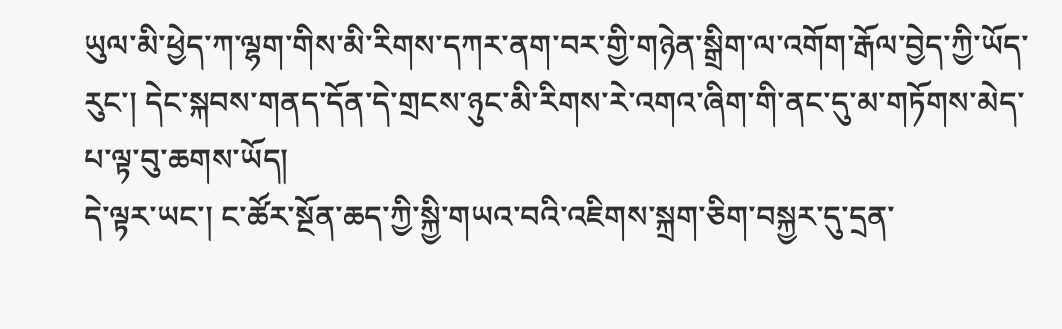ཡུལ་མི་ཕྱེད་ཀ་ལྷག་གིས་མི་རིགས་དཀར་ནག་བར་གྱི་གཉེན་སྒྲིག་ལ་འགོག་རྒོལ་བྱེད་ཀྱི་ཡོད་རུང་། དེང་སྐབས་གནད་དོན་དེ་གྲངས་ཉུང་མི་རིགས་རེ་འགའ་ཞིག་གི་ནང་དུ་མ་གཏོགས་མེད་པ་ལྟ་བུ་ཆགས་ཡོད།
དེ་ལྟར་ཡང་། ང་ཚོར་སྔོན་ཆད་ཀྱི་སྐྱི་གཡའ་བའི་འཇིགས་སྐྲག་ཅིག་བསྐྱར་དུ་དྲན་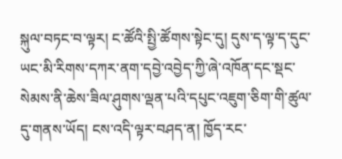སྐུལ་བཏང་བ་ལྟར། ང་ཚོའི་སྤྱི་ཚོགས་སྟེང་དུ། དུས་ད་ལྟ་ད་དུང་ཡང་མི་རིགས་དཀར་ནག་དབྱེ་འབྱེད་ཀྱི་ཞེ་འཁོན་དང་སྡང་སེམས་ནི་ཆེས་ཟིལ་ཤུགས་ལྡན་པའི་དཔུང་འཇུག་ཅིག་གི་ཚུལ་དུ་གནས་ཡོད། ངས་འདི་ལྟར་བཤད་ན། ཁྱོད་རང་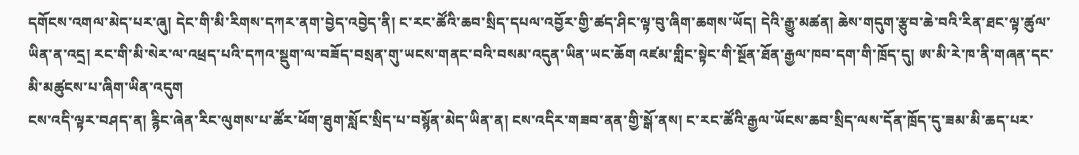དགོངས་འགལ་མེད་པར་ཞུ། དེང་གི་མི་རིགས་དཀར་ནག་བྱེད་འབྱེད་ནི། ང་རང་ཚོའི་ཆབ་སྲིད་དཔལ་འབྱོར་གྱི་ཚད་ཤིང་ལྟ་བུ་ཞིག་ཆགས་ཡོད། དེའི་རྒྱུ་མཚན། ཆེས་གདུག་རྩུབ་ཆེ་བའི་རིན་ཐང་ལྟ་ཚུལ་ཡིན་ན་འདྲ། རང་གི་མི་སེར་ལ་འཕྲད་པའི་དཀའ་སྡུག་ལ་བཟོད་བསྲན་གུ་ཡངས་གནང་བའི་བསམ་འདུན་ཡིན་ཡང་ཆོག འཛམ་གླིང་སྟེང་གི་སྔོན་ཐོན་རྒྱལ་ཁབ་དག་གི་ཁྲོད་དུ། ཨ་མི་རེ་ཁ་ནི་གཞན་དང་མི་མཚུངས་པ་ཞིག་ཡིན་འདུག
ངས་འདི་ལྟར་བཤད་ན། རྙིང་ཞེན་རིང་ལུགས་པ་ཚོར་ཕོག་ཐུག་སློང་སྲིད་པ་བསྙོན་མེད་ཡིན་ན། ངས་འདིར་གཟབ་ནན་གྱི་སྒོ་ནས། ང་རང་ཚོའི་རྒྱལ་ཡོངས་ཆབ་སྲིད་ལས་དོན་ཁྲོད་དུ་ཟམ་མི་ཆད་པར་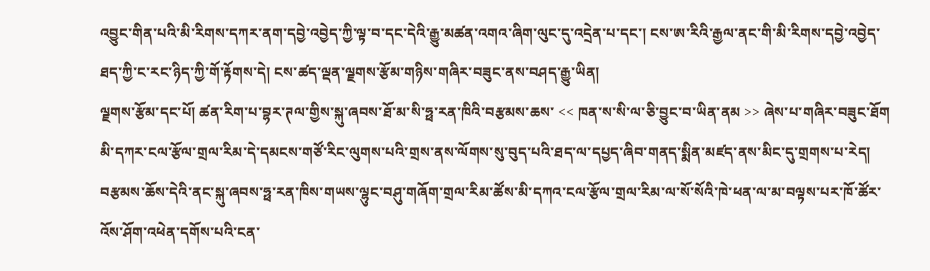འབྱུང་གིན་པའི་མི་རིགས་དཀར་ནག་དབྱེ་འབྱེད་ཀྱི་ལྟ་བ་དང་དེའི་རྒྱུ་མཚན་འགའ་ཞིག་ལུང་དུ་འདྲེན་པ་དང་། ངས་ཨ་རིའི་རྒྱལ་ནང་གི་མི་རིགས་དབྱེ་འབྱེད་ཐད་ཀྱི་ང་རང་ཉིད་ཀྱི་གོ་རྟོགས་དེ། ངས་ཚད་ལྡན་ལྗགས་རྩོམ་གཉིས་གཞིར་བཟུང་ནས་བཤད་རྒྱུ་ཡིན།
ལྗགས་རྩོམ་དང་པོ། ཚན་རིག་པ་བྷར་ཊལ་གྱིས་སྐུ་ཞབས་ཐོ་མ་སི་ཧྥ་རན་ཁིའི་བརྩམས་ཆས་ << ཁན་ས་སི་ལ་ཅི་བྱུང་བ་ཡིན་ནམ >> ཞེས་པ་གཞིར་བཟུང་ཐོག མི་དཀར་ངལ་རྩོལ་གྲལ་རིམ་དེ་དམངས་གཙོ་རིང་ལུགས་པའི་གྲས་ནས་ལོགས་སུ་བུད་པའི་ཐད་ལ་དཔྱད་ཞིབ་གནད་སྨིན་མཛད་ནས་མིང་དུ་གྲགས་པ་རེད། བརྩམས་ཆོས་དེའི་ནང་སྐུ་ཞབས་ཧྥ་རན་ཁིས་གཡས་ལྷུང་བཤུ་གཞོག་གྲལ་རིམ་ཚོས་མི་དཀའ་ངལ་རྩོལ་གྲལ་རིམ་ལ་སོ་སོའི་ཁེ་ཕན་ལ་མ་བལྟས་པར་ཁོ་ཚོར་འོས་ཤོག་འཕེན་དགོས་པའི་ངན་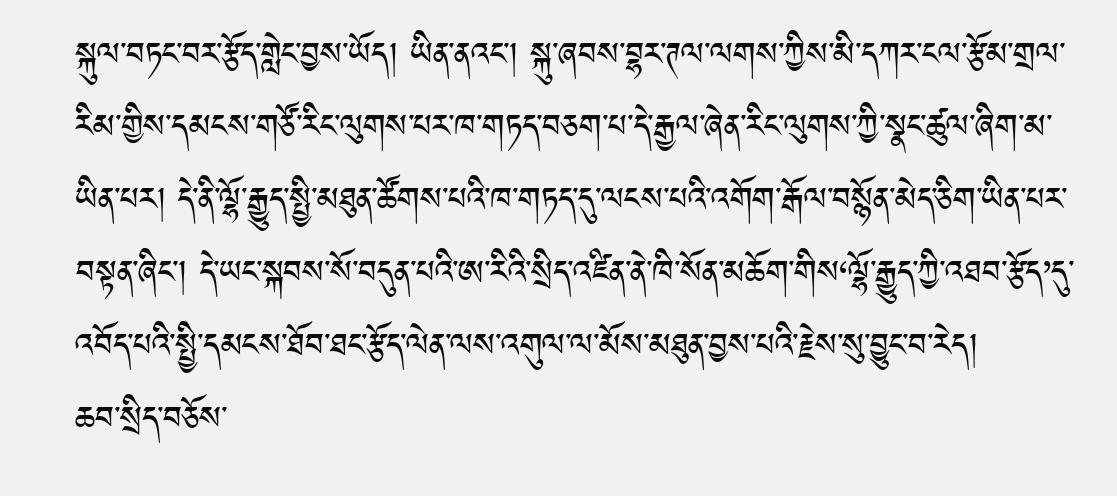སྐུལ་བཏང་བར་རྩོད་གླེང་བྱས་ཡོད། ཡིན་ནའང་། སྐུ་ཞབས་བྷར་ཊལ་ལགས་ཀྱིས་མི་དཀར་ངལ་རྩོམ་གྲལ་རིམ་གྱིས་དམངས་གཙོ་རིང་ལུགས་པར་ཁ་གཏད་བཅག་པ་དེ་རྒྱལ་ཞེན་རིང་ལུགས་ཀྱི་སྣང་ཚུལ་ཞིག་མ་ཡིན་པར། དེ་ནི་ལྷོ་རྒྱུད་སྤྱི་མཐུན་ཚོགས་པའི་ཁ་གཏད་དུ་ལངས་པའི་འགོག་རྒོལ་བསྙོན་མེད་ཅིག་ཡིན་པར་བསྟན་ཞིང་། དེ་ཡང་སྐབས་སོ་བདུན་པའི་ཨ་རིའི་སྲིད་འཛིན་ནེ་ཁི་སོན་མཆོག་གིས‘ལྷོ་རྒྱུད་ཀྱི་འཐབ་རྩོད’དུ་འབོད་པའི་སྤྱི་དམངས་ཐོབ་ཐང་རྩོད་ལེན་ལས་འགུལ་ལ་མོས་མཐུན་བྱས་པའི་རྗེས་སུ་བྱུང་བ་རེད།
ཆབ་སྲིད་བཅོས་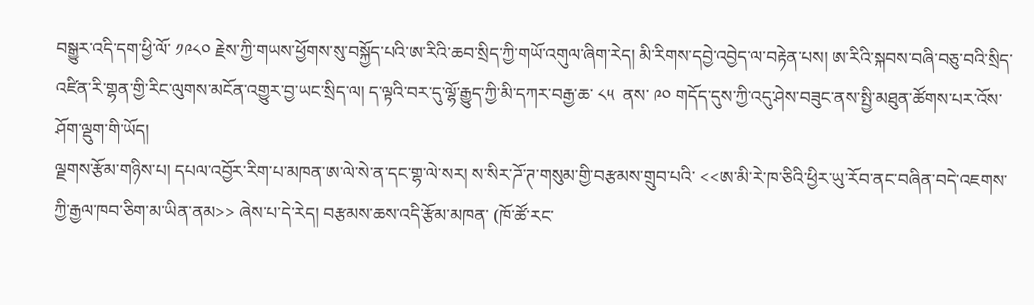བསྒྱུར་འདི་དག་ཕྱི་ལོ་ ༡༩༨༠ རྗེས་ཀྱི་གཡས་ཕྱོགས་སུ་བསྐྱོད་པའི་ཨ་རིའི་ཆབ་སྲིད་ཀྱི་གཡོ་འགུལ་ཞིག་རེད། མི་རིགས་དབྱེ་འབྱེད་ལ་བརྟེན་པས། ཨ་རིའི་སྐབས་བཞི་བཅུ་བའི་སྲིད་འཛིན་རི་གྷན་གྱི་རིང་ལུགས་མངོན་འགྱུར་བྱ་ཡང་སྲིད་ལ། ད་ལྟའི་བར་དུ་ལྷོ་རྒྱུད་ཀྱི་མི་དཀར་བརྒྱ་ཆ་ ༨༥  ནས་ ༩༠ གདོད་དུས་ཀྱི་འདུ་ཤེས་བཟུང་ནས་སྤྱི་མཐུན་ཚོགས་པར་འོས་ཤོག་ལྡུག་གི་ཡོད།
ལྗགས་རྩོམ་གཉིས་པ། དཔལ་འབྱོར་རིག་པ་མཁན་ཨ་ལེ་སེ་ན་དང་གྷ་ལེ་སར། ས་སིར་ཌོ་ཊ་གསུམ་གྱི་བརྩམས་གྲུབ་པའི་ <<ཨ་མི་རེ་ཁ་ཅིའི་ཕྱིར་ཡུ་རོབ་ནང་བཞིན་བདེ་འཇགས་ཀྱི་རྒྱལ་ཁབ་ཅིག་མ་ཡིན་ནམ>> ཞེས་པ་དེ་རེད། བརྩམས་ཆས་འདི་རྩོམ་མཁན་ (ཁོ་ཚོ་རང་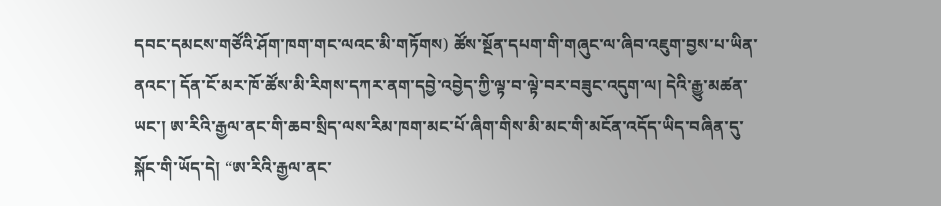དབང་དམངས་གཙོའི་ཤོག་ཁག་གང་ལའང་མི་གཏོགས) ཚོས་སྔོན་དཔག་གི་གཞུང་ལ་ཞིབ་འཇུག་བྱས་པ་ཡིན་ནའང་། དོན་ངོ་མར་ཁོ་ཚོས་མི་རིགས་དཀར་ནག་དབྱེ་འབྱེད་ཀྱི་ལྟ་བ་ལྟེ་བར་བཟུང་འདུག་ལ། དེའི་རྒྱུ་མཚན་ཡང་། ཨ་རིའི་རྒྱལ་ནང་གི་ཆབ་སྲིད་ལས་རིམ་ཁག་མང་པོ་ཞིག་གིས་མི་མང་གི་མངོན་འདོད་ཡིད་བཞིན་དུ་སྐོང་གི་ཡོད་དེ། “ཨ་རིའི་རྒྱལ་ནང་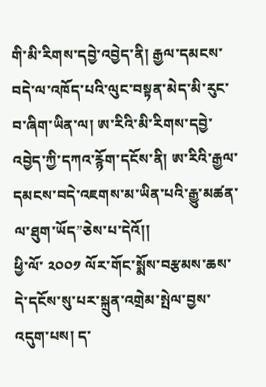གི་མི་རིགས་དབྱེ་འབྱེད་ནི། རྒྱལ་དམངས་བདེ་ལ་འཁོད་པའི་ལུང་བསྟན་མེད་མི་རུང་བ་ཞིག་ཡིན་ལ། ཨ་རིའི་མི་རིགས་དབྱེ་འབྱེད་ཀྱི་དཀའ་རྙོག་དངོས་ནི། ཨ་རིའི་རྒྱལ་དམངས་བདེ་འཇགས་མ་ཡིན་པའི་རྒྱུ་མཚན་ལ་ཐུག་ཡོད”ཅེས་པ་དེའོ།།
ཕྱི་ལོ་ ༢༠༠༡ ལོར་གོང་སྨོས་བརྩམས་ཆས་དེ་དངོས་སུ་པར་སྐྲུན་འགྲེམ་སྤེལ་བྱས་འདུག་པས། ད་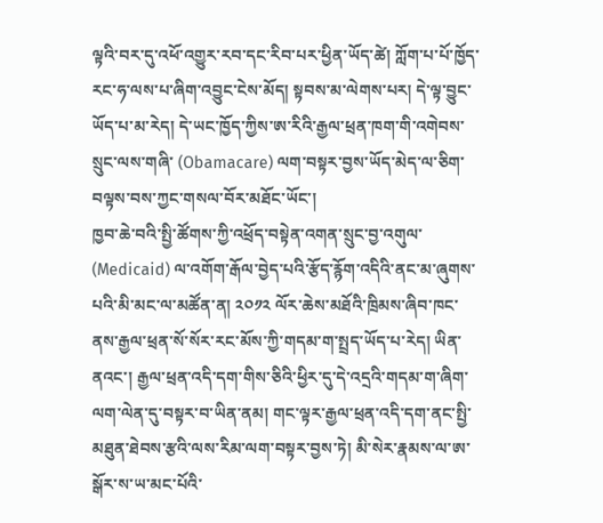ལྟའི་བར་དུ་འཕོ་འགྱུར་རབ་དང་རིབ་པར་ཕྱིན་ཡོད་ཚེ། ཀློག་པ་པོ་ཁྱོད་རང་ཧ་ལས་པ་ཞིག་འབྱུང་ངེས་མོད། སྟབས་མ་ལེགས་པར། དེ་ལྟ་བྱུང་ཡོད་པ་མ་རེད། དེ་ཡང་ཁྱོད་ཀྱིས་ཨ་རིའི་རྒྱལ་ཕྲན་ཁག་གི་འགེབས་སྲུང་ལས་གཞི་ (Obamacare) ལག་བསྟར་བྱས་ཡོད་མེད་ལ་ཅིག་བལྟས་བས་ཀྱང་གསལ་བོར་མཐོང་ཡོང་།
ཁྱབ་ཆེ་བའི་སྤྱི་ཚོགས་ཀྱི་འཕྲོད་བསྟེན་འགན་སྲུང་བྱ་འགུལ་ (Medicaid) ལ་འགོག་རྒོལ་བྱེད་པའི་རྩོད་རྙོག་འདིའི་ནང་མ་ཞུགས་པའི་མི་མང་ལ་མཚོན་ན། ༢༠༡༢ ལོར་ཆེས་མཐོའི་ཁྲིམས་ཞིབ་ཁང་ནས་རྒྱལ་ཕྲན་སོ་སོར་རང་མོས་ཀྱི་གདམ་ག་སྤྲད་ཡོད་པ་རེད། ཡིན་ནའང་། རྒྱལ་ཕྲན་འདི་དག་གིས་ཅིའི་ཕྱིར་དུ་དེ་འདྲའི་གདམ་ག་ཞིག་ལག་ལེན་དུ་བསྟར་བ་ཡིན་ནམ། གང་ལྟར་རྒྱལ་ཕྲན་འདི་དག་ནང་སྤྱི་མཐུན་ཐེབས་རྩའི་ལས་རིམ་ལག་བསྟར་བྱས་ཏེ། མི་སེར་རྣམས་ལ་ཨ་སྒོར་ས་ཡ་མང་པོའི་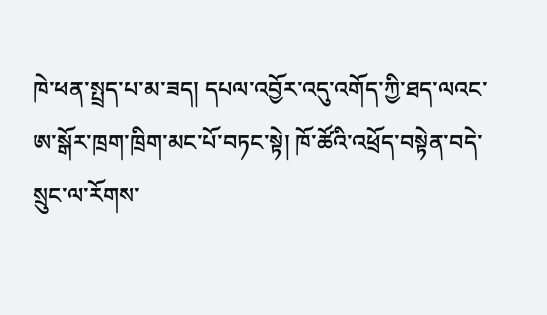ཁེ་ཕན་སྤྲད་པ་མ་ཟད། དཔལ་འབྱོར་འདུ་འགོད་ཀྱི་ཐད་ལའང་ཨ་སྒོར་ཁྲག་ཁྲིག་མང་པོ་བཏང་སྟེ། ཁོ་ཚོའི་འཕྲོད་བསྟེན་བདེ་སྲུང་ལ་རོགས་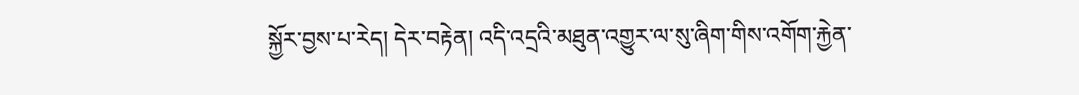སྐྱོར་བྱས་པ་རེད། དེར་བརྟེན། འདི་འདྲའི་མཐུན་འགྱུར་ལ་སུ་ཞིག་གིས་འགོག་རྐྱེན་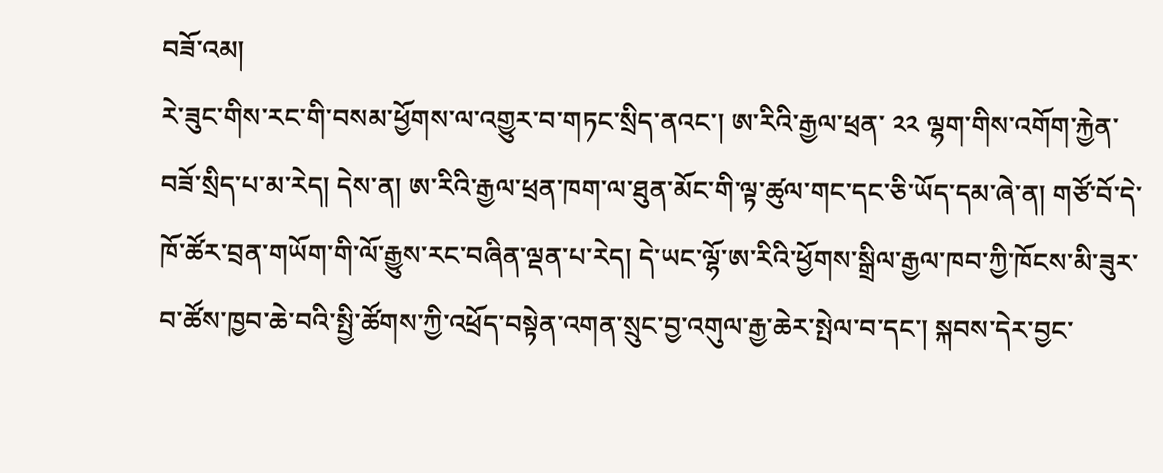བཟོ་འམ།
རེ་ཟུང་གིས་རང་གི་བསམ་ཕྱོགས་ལ་འགྱུར་བ་གཏང་སྲིད་ནའང་། ཨ་རིའི་རྒྱལ་ཕྲན་ ༢༢ ལྷག་གིས་འགོག་རྐྱེན་བཟོ་སྲིད་པ་མ་རེད། དེས་ན། ཨ་རིའི་རྒྱལ་ཕྲན་ཁག་ལ་ཐུན་མོང་གི་ལྟ་ཚུལ་གང་དང་ཅི་ཡོད་དམ་ཞེ་ན། གཙོ་བོ་དེ་ཁོ་ཚོར་བྲན་གཡོག་གི་ལོ་རྒྱུས་རང་བཞིན་ལྡན་པ་རེད། དེ་ཡང་ལྷོ་ཨ་རིའི་ཕྱོགས་སྒྲིལ་རྒྱལ་ཁབ་ཀྱི་ཁོངས་མི་ཟུར་བ་ཚོས་ཁྱབ་ཆེ་བའི་སྤྱི་ཚོགས་ཀྱི་འཕྲོད་བསྟེན་འགན་སྲུང་བྱ་འགུལ་རྒྱ་ཆེར་སྤེལ་བ་དང་། སྐབས་དེར་བྱང་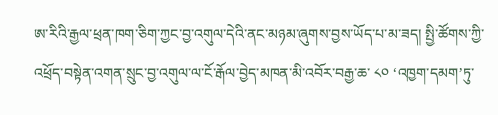ཨ་རིའི་རྒྱལ་ཕྲན་ཁག་ཅིག་ཀྱང་བྱ་འགུལ་དེའི་ནང་མཉམ་ཞུགས་བྱས་ཡོད་པ་མ་ཟད། སྤྱི་ཚོགས་ཀྱི་འཕྲོད་བསྟེན་འགན་སྲུང་བྱ་འགུལ་ལ་ངོ་རྒོལ་བྱེད་མཁན་མི་འབོར་བརྒྱ་ཆ་ ༨༠ ‘འཁྱག་དམག’ཏུ་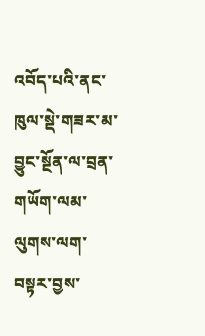འབོད་པའི་ནང་ཁུལ་སྡེ་གཟར་མ་བྱུང་སྔོན་ལ་བྲན་གཡོག་ལམ་ལུགས་ལག་བསྟར་བྱས་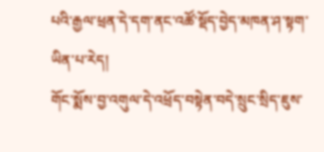པའི་རྒྱལ་ཕྲན་དེ་དག་ནང་འཚོ་སྡོད་བྱེད་མཁན་ཤ་སྟག་ཡིན་པ་རེད།
གོང་སྨོས་བྱ་འགུལ་དེ་འཕྲོད་བསྟེན་བདེ་སྲུང་སྲིད་ཇུས་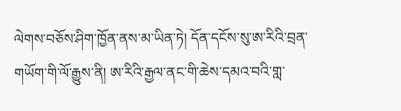ལེགས་བཅོས་ཤིག་ཁྱོན་ནས་མ་ཡིན་ཏེ། དོན་དངོས་སུ་ཨ་རིའི་བྲན་གཡོག་གི་ལོ་རྒྱུས་ནི། ཨ་རིའི་རྒྱལ་ནང་གི་ཆེས་དམའ་བའི་གླ་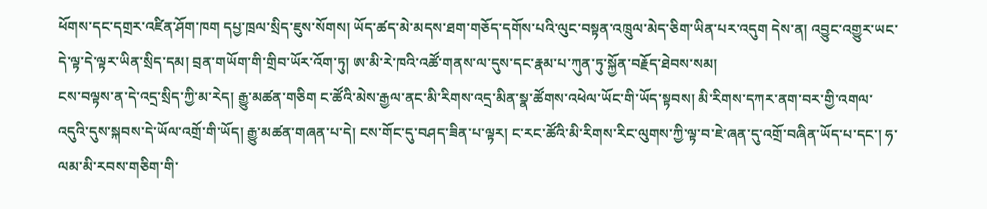ཕོགས་དང་དགྲར་འཛིན་ཤོག་ཁག དཔྱ་ཁྲལ་སྲིད་ཇུས་སོགས། ཡོད་ཚད་མེ་མདས་ཐག་གཅོད་དགོས་པའི་ལུང་བསྟན་འཁྲུལ་མེད་ཅིག་ཡིན་པར་འདུག དེས་ན། འབྱུང་འགྱུར་ཡང་དེ་ལྟ་དེ་ལྟར་ཡིན་སྲིད་དམ། བྲན་གཡོག་གི་གྲིབ་ཡོར་འོག་ཏུ། ཨ་མི་རེ་ཁའི་འཚོ་གནས་ལ་དུས་དང་རྣམ་པ་ཀུན་ཏུ་སྐྱོན་བརྗོད་ཐེབས་སམ།
ངས་བལྟས་ན་དེ་འདྲ་སྲིད་ཀྱི་མ་རེད། རྒྱུ་མཚན་གཅིག ང་ཚོའི་མེས་རྒྱལ་ནང་མི་རིགས་འདྲ་མིན་སྣ་ཚོགས་འཕེལ་ཡོང་གི་ཡོད་སྟབས། མི་རིགས་དཀར་ནག་བར་གྱི་འགལ་འདུའི་དུས་སྐབས་དེ་ཡོལ་འགྲོ་གི་ཡོད། རྒྱུ་མཚན་གཞན་པ་དེ། ངས་གོང་དུ་བཤད་ཟིན་པ་ལྟར། ང་རང་ཚོའི་མི་རིགས་རིང་ལུགས་ཀྱི་ལྟ་བ་ཇེ་ཞན་དུ་འགྲོ་བཞིན་ཡོད་པ་དང་། ཧ་ལམ་མི་རབས་གཅིག་གི་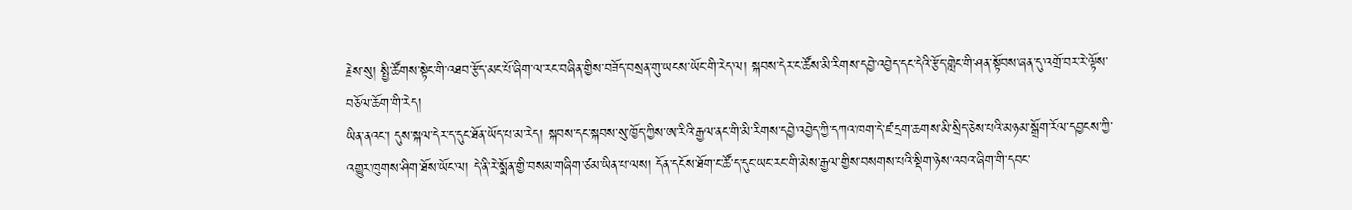རྗེས་སུ། སྤྱི་ཚོགས་སྟེང་གི་འཐབ་རྩོད་མང་པོ་ཞིག་ལ་རང་བཞིན་གྱིས་བཟོད་བསྲན་གུ་ཡངས་ཡོང་གི་རེད་ལ། སྐབས་དེར་ང་ཚོས་མི་རིགས་དབྱེ་འབྱེད་དང་དེའི་རྩོད་གླེང་གི་ཤན་སྟོབས་ཞན་དུ་འགྲོ་བར་རེ་ལྟོས་བཅོལ་ཆོག་གི་རེད།
ཡིན་ནའང་། དུས་སྐལ་དེར་ད་དུང་ཐོན་ཡོད་པ་མ་རེད། སྐབས་དང་སྐབས་སུ་ཁྱོད་ཀྱིས་ཨ་རིའི་རྒྱལ་ནང་གི་མི་རིགས་དབྱེ་འབྱེད་ཀྱི་དཀའ་ཁག་དེ་ཛ་དྲག་ཆགས་མི་སྲིད་ཅེས་པའི་མཉམ་སྒྲོག་རོལ་དབྱངས་ཀྱི་འགྱུར་ཁུགས་ཤིག་ཐོས་ཡོང་ལ། དེ་ནི་རེ་སྨོན་གྱི་བསམ་གཞིག་ཙམ་ཡིན་པ་ལས། དོན་དངོས་ཐོག་ང་ཚོ་ད་དུང་ཡང་རང་གི་མེས་རྒྱལ་གྱིས་བསགས་པའི་སྡིག་ཉེས་འབའ་ཞིག་གི་དབང་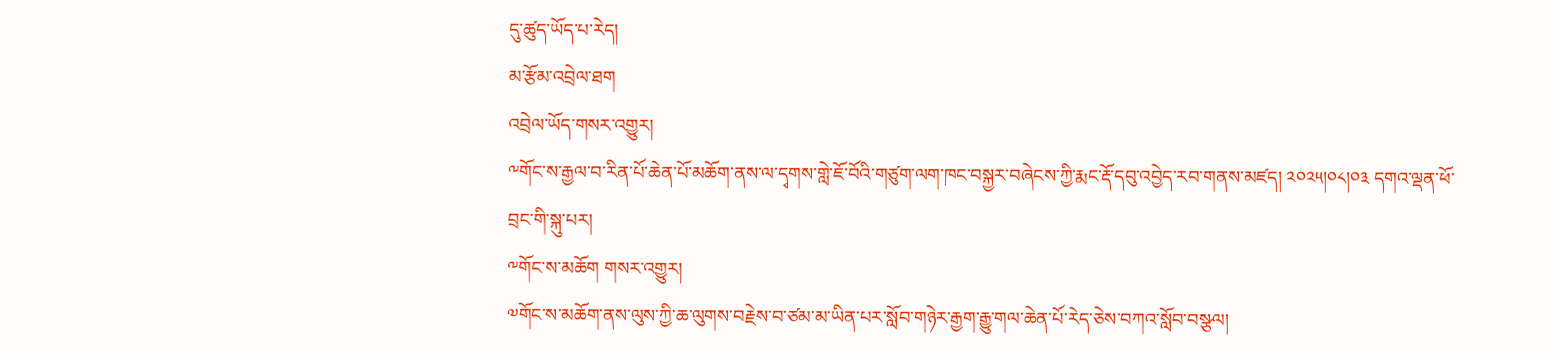དུ་ཚུད་ཡོད་པ་རེད།
མ་རྩོམ་འབྲེལ་ཐག
འབྲེལ་ཡོད་གསར་འགྱུར།
༸གོང་ས་རྒྱལ་བ་རིན་པོ་ཆེན་པོ་མཆོག་ནས་ལ་དྭགས་གླེ་ཇོ་བོའི་གཙུག་ལག་ཁང་བསྐྱར་བཞེངས་ཀྱི་རྨང་རྡོ་དབུ་འབྱེད་རབ་གནས་མཛད། ༢༠༢༥།༠༨།༠༣ དགའ་ལྡན་ཕོ་བྲང་གི་སྐུ་པར།
༸གོང་ས་མཆོག གསར་འགྱུར།
༧གོང་ས་མཆོག་ནས་ལུས་ཀྱི་ཆ་ལུགས་བརྗེས་བ་ཙམ་མ་ཡིན་པར་སློབ་གཉེར་རྒྱག་རྒྱུ་གལ་ཆེན་པོ་རེད་ཅེས་བཀའ་སློབ་བསྩལ།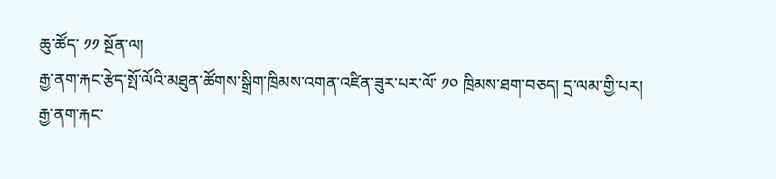ཆུ་ཚོད་ ༡༡ སྔོན་ལ།
རྒྱ་ནག་རྐང་རྩེད་སྤོ་ལོའི་མཐུན་ཚོགས་སྒྲིག་ཁྲིམས་འགན་འཛིན་ཟུར་པར་ལོ་ ༡༠ ཁྲིམས་ཐག་བཅད། དྲ་ལམ་གྱི་པར།
རྒྱ་ནག་རྐང་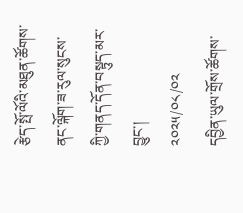རྩེད་སྤོ་ལོའི་མཐུན་ཚོགས་ནང་ལྐོག་ཟ་རུལ་སུངས་ཀྱི་གནད་དོན་བསྟུད་མར་བྱུང་།
༢༠༢༥/༠༨/༠༢
དབྱིན་ཡུལ་གྲོས་ཚོགས་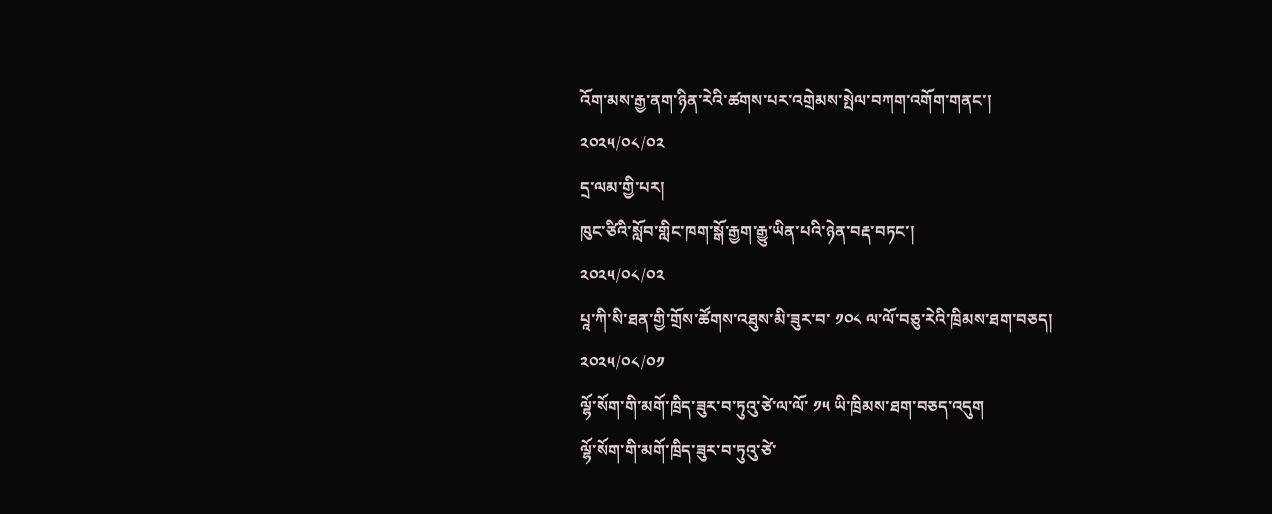འོག་མས་རྒྱ་ནག་ཉིན་རེའི་ཚགས་པར་འགྲེམས་སྤེལ་བཀག་འགོག་གནང་།
༢༠༢༥/༠༨/༠༢
དྲ་ལམ་གྱི་པར།
ཁུང་ཙིའི་སློབ་གླིང་ཁག་སྒོ་རྒྱག་རྒྱུ་ཡིན་པའི་ཉེན་བརྡ་བཏང་།
༢༠༢༥/༠༨/༠༢
པཱ་ཀི་སི་ཐན་གྱི་གྲོས་ཚོགས་འཐུས་མི་ཟུར་བ་ ༡༠༨ ལ་ལོ་བཅུ་རེའི་ཁྲིམས་ཐག་བཅད།
༢༠༢༥/༠༨/༠༡
ལྷོ་སོག་གི་མགོ་ཁྲིད་ཟུར་བ་ཏུའུ་ཙེ་ལ་ལོ་ ༡༥ ཡི་ཁྲིམས་ཐག་བཅད་འདུག
ལྷོ་སོག་གི་མགོ་ཁྲིད་ཟུར་བ་ཏུའུ་ཙེ་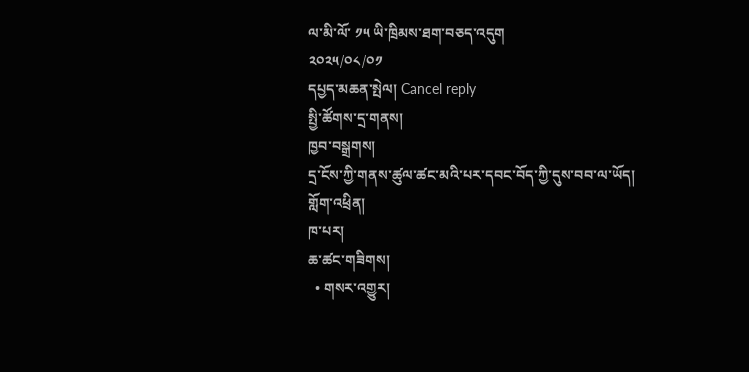ལ་མི་ལོ་ ༡༥ ཡི་ཁྲིམས་ཐག་བཅད་འདུག
༢༠༢༥/༠༨/༠༡
དཔྱད་མཆན་སྤེལ། Cancel reply
སྤྱི་ཚོགས་དྲ་གནས།
ཁྱབ་བསྒྲགས།
དྲ་ངོས་ཀྱི་གནས་ཚུལ་ཚང་མའི་པར་དབང་བོད་ཀྱི་དུས་བབ་ལ་ཡོད།
གློག་འཕྲིན།
ཁ་པར།
ཆ་ཚང་གཟིགས།
  • གསར་འགྱུར།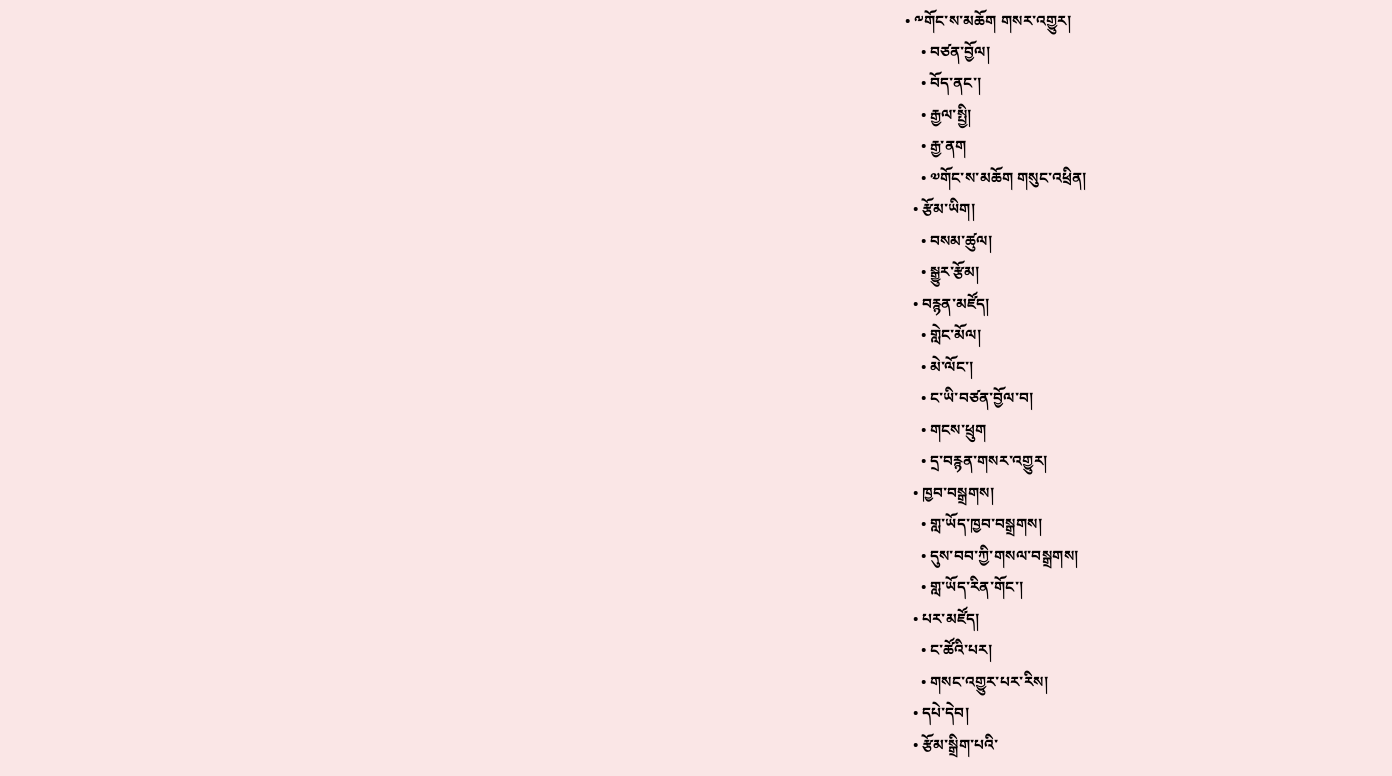• ༸གོང་ས་མཆོག གསར་འགྱུར།
    • བཙན་བྱོལ།
    • བོད་ནང་།
    • རྒྱལ་སྤྱི།
    • རྒྱ་ནག
    • ༧གོང་ས་མཆོག གསུང་འཕྲིན།
  • རྩོམ་ཡིག།
    • བསམ་ཚུལ།
    • སྒྱུར་རྩོམ།
  • བརྙན་མཛོད།
    • གླེང་མོལ།
    • མེ་ལོང་།
    • ང་ཡི་བཙན་བྱོལ་བ།
    • གངས་ཕྲུག
    • དྲ་བརྙན་གསར་འགྱུར།
  • ཁྱབ་བསྒྲགས།
    • གླ་ཡོད་ཁྱབ་བསྒྲགས།
    • དུས་བབ་ཀྱི་གསལ་བསྒྲགས།
    • གླ་ཡོད་རིན་གོང་།
  • པར་མཛོད།
    • ང་ཚོའི་པར།
    • གསང་འགྱུར་པར་རིས།
  • དཔེ་དེབ།
  • རྩོམ་སྒྲིག་པའི་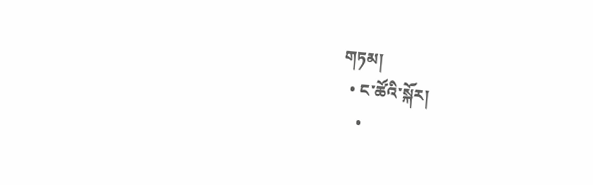གཏམ།
  • ང་ཚོའི་སྐོར།
    •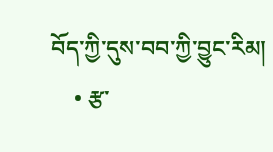བོད་ཀྱི་དུས་བབ་ཀྱི་བྱུང་རིམ།
    • རྩ་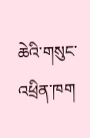ཆེའི་གསུང་འཕྲིན་ཁག